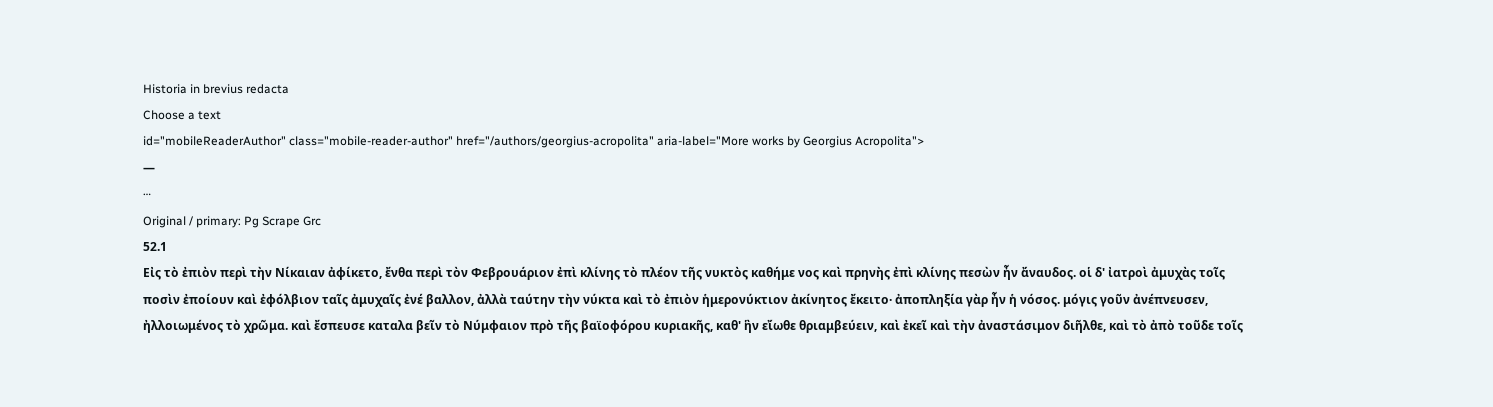Historia in brevius redacta
Choose a text
id="mobileReaderAuthor" class="mobile-reader-author" href="/authors/georgius-acropolita" aria-label="More works by Georgius Acropolita">
—
⋯
Original / primary: Pg Scrape Grc
52.1
Εἰς τὸ ἐπιὸν περὶ τὴν Νίκαιαν ἀφίκετο, ἔνθα περὶ τὸν Φεβρουάριον ἐπὶ κλίνης τὸ πλέον τῆς νυκτὸς καθήμε νος καὶ πρηνὴς ἐπὶ κλίνης πεσὼν ἦν ἄναυδος. οἱ δ' ἰατροὶ ἀμυχὰς τοῖς ποσὶν ἐποίουν καὶ ἐφόλβιον ταῖς ἀμυχαῖς ἐνέ βαλλον, ἀλλὰ ταύτην τὴν νύκτα καὶ τὸ ἐπιὸν ἡμερονύκτιον ἀκίνητος ἔκειτο· ἀποπληξία γὰρ ἦν ἡ νόσος. μόγις γοῦν ἀνέπνευσεν, ἠλλοιωμένος τὸ χρῶμα. καὶ ἔσπευσε καταλα βεῖν τὸ Νύμφαιον πρὸ τῆς βαϊοφόρου κυριακῆς, καθ' ἣν εἴωθε θριαμβεύειν, καὶ ἐκεῖ καὶ τὴν ἀναστάσιμον διῆλθε, καὶ τὸ ἀπὸ τοῦδε τοῖς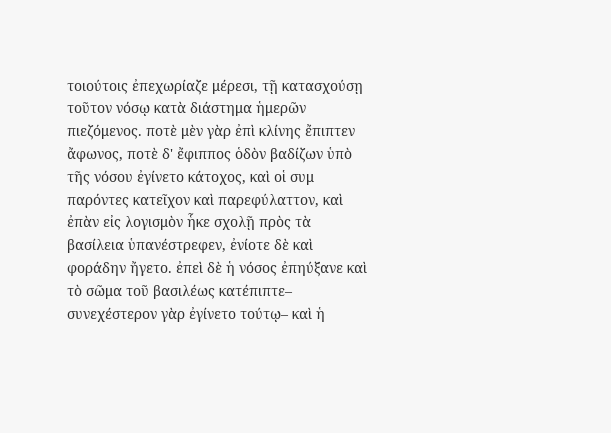τοιούτοις ἐπεχωρίαζε μέρεσι, τῇ κατασχούσῃ τοῦτον νόσῳ κατὰ διάστημα ἡμερῶν πιεζόμενος. ποτὲ μὲν γὰρ ἐπὶ κλίνης ἔπιπτεν ἄφωνος, ποτὲ δ' ἔφιππος ὁδὸν βαδίζων ὑπὸ τῆς νόσου ἐγίνετο κάτοχος, καὶ οἱ συμ παρόντες κατεῖχον καὶ παρεφύλαττον, καὶ ἐπὰν εἰς λογισμὸν ἧκε σχολῇ πρὸς τὰ βασίλεια ὑπανέστρεφεν, ἐνίοτε δὲ καὶ φοράδην ἤγετο. ἐπεὶ δὲ ἡ νόσος ἐπηύξανε καὶ τὸ σῶμα τοῦ βασιλέως κατέπιπτε– συνεχέστερον γὰρ ἐγίνετο τούτῳ– καὶ ἡ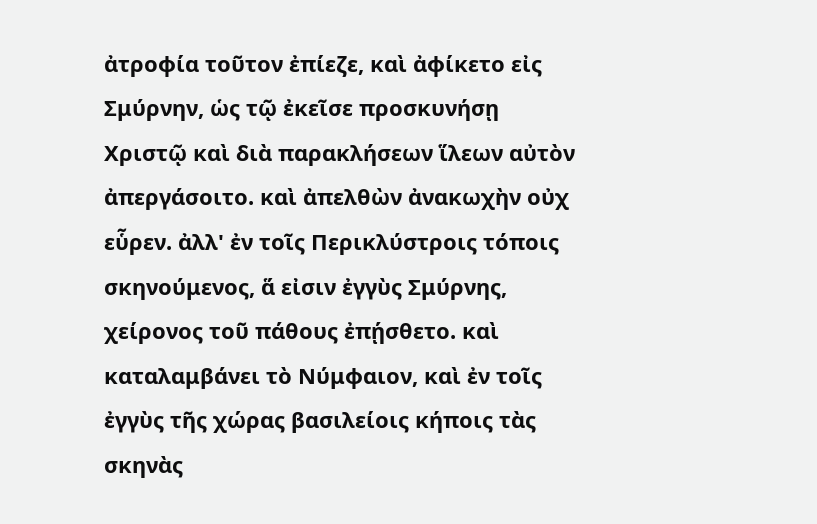ἀτροφία τοῦτον ἐπίεζε, καὶ ἀφίκετο εἰς Σμύρνην, ὡς τῷ ἐκεῖσε προσκυνήσῃ Χριστῷ καὶ διὰ παρακλήσεων ἵλεων αὐτὸν ἀπεργάσοιτο. καὶ ἀπελθὼν ἀνακωχὴν οὐχ εὗρεν. ἀλλ' ἐν τοῖς Περικλύστροις τόποις σκηνούμενος, ἅ εἰσιν ἐγγὺς Σμύρνης, χείρονος τοῦ πάθους ἐπῄσθετο. καὶ καταλαμβάνει τὸ Νύμφαιον, καὶ ἐν τοῖς ἐγγὺς τῆς χώρας βασιλείοις κήποις τὰς σκηνὰς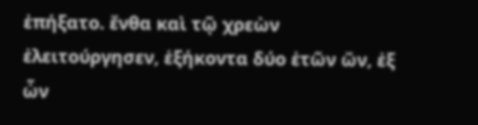ἐπήξατο. ἔνθα καὶ τῷ χρεὼν ἐλειτούργησεν, ἑξήκοντα δύο ἐτῶν ὤν, ἐξ ὧν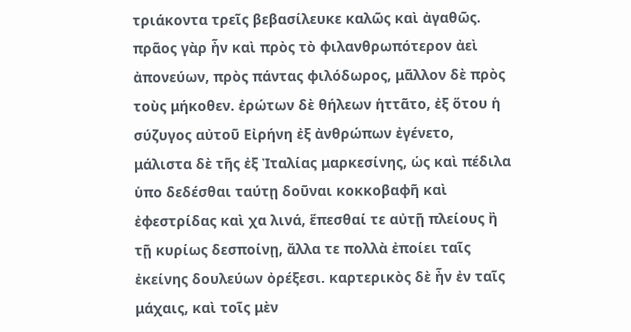τριάκοντα τρεῖς βεβασίλευκε καλῶς καὶ ἀγαθῶς. πρᾶος γὰρ ἦν καὶ πρὸς τὸ φιλανθρωπότερον ἀεὶ ἀπονεύων, πρὸς πάντας φιλόδωρος, μᾶλλον δὲ πρὸς τοὺς μήκοθεν. ἐρώτων δὲ θήλεων ἡττᾶτο, ἐξ ὅτου ἡ σύζυγος αὐτοῦ Εἰρήνη ἐξ ἀνθρώπων ἐγένετο, μάλιστα δὲ τῆς ἐξ Ἰταλίας μαρκεσίνης, ὡς καὶ πέδιλα ὑπο δεδέσθαι ταύτῃ δοῦναι κοκκοβαφῆ καὶ ἐφεστρίδας καὶ χα λινά, ἕπεσθαί τε αὐτῇ πλείους ἢ τῇ κυρίως δεσποίνῃ, ἄλλα τε πολλὰ ἐποίει ταῖς ἐκείνης δουλεύων ὀρέξεσι. καρτερικὸς δὲ ἦν ἐν ταῖς μάχαις, καὶ τοῖς μὲν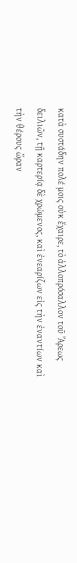κατὰ συστάδην πολέ μοις οὐκ ἔχαιρε, τὸ ἀλλοπρόσαλλον τοῦ Ἄρεως δειλιῶν, τῇ καρτερίᾳ δὲ χρώμενος, καὶ ἐνεαρίζων εἰς τὴν ἐναντίων καὶ τὴν θέρους ὥραν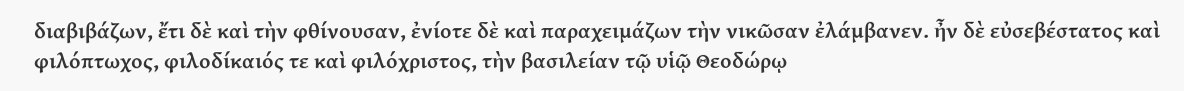διαβιβάζων, ἔτι δὲ καὶ τὴν φθίνουσαν, ἐνίοτε δὲ καὶ παραχειμάζων τὴν νικῶσαν ἐλάμβανεν. ἦν δὲ εὐσεβέστατος καὶ φιλόπτωχος, φιλοδίκαιός τε καὶ φιλόχριστος, τὴν βασιλείαν τῷ υἱῷ Θεοδώρῳ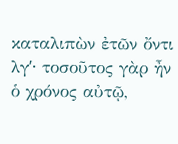καταλιπὼν ἐτῶν ὄντι λγʹ· τοσοῦτος γὰρ ἦν ὁ χρόνος αὐτῷ,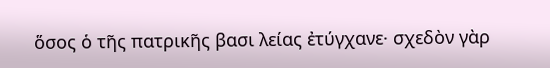ὅσος ὁ τῆς πατρικῆς βασι λείας ἐτύγχανε· σχεδὸν γὰρ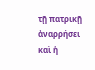τῇ πατρικῇ ἀναρρήσει καὶ ἡ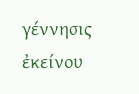γέννησις ἐκείνου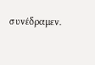συνέδραμεν.